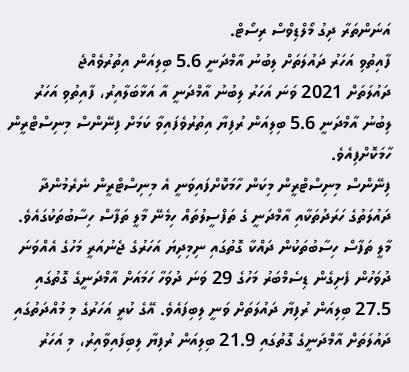އަނަންތަރާ ދިގު މޯލްޑިވްސް ރިސޯޓް.
ފާއިތުވި އަހަރު ދައުލަތަށް ލިބުނު އާމްދަނީ 5.6 ބިލިއަން އިތުރުވެއްޖެ
ދައުލަތަށް 2021 ވަނަ އަހަރު ލިބުނު އާމްދަނީ އާ އަޅާބަލާއިރު، ފާއިތުވި އަހަރު ލިބުނު އާމްދަނީ 5.6 ބިލިއަން ރުފިޔާ އިތުރުވެފައިވާ ކަމަށް ފިނޭންސް މިނިސްޓްރީން ހާމަކޮށްފިއެވެ.
ފިނޭންސް މިނިސްޓްރީން މިކަން ހާމަކޮށްފައިވަނީ އެ މިނިސްޓްރީން ނެރެމުންދާ ދައުލަތުގެ ހަރަދުތަކާއި އާމްދަނީ ގެ ތަފްސީލުތައް ހިމެނޭ މާލީ ތަފާސް ހިސާބުތަކުގައެވެ.
މާލީ ތަފާސް ހިސާބުތަކުން ދައްކާ ގޮތުގައި ނިމިދިޔަ އަހަރުގެ ޖެނުއަރީ މަހުގެ އެއްވަނަ ދުވަހުން ފެށިގެން ޑިސެމްބަރު މަހުގެ 29 ވަނަ ދުވަހާ ހަމައަށް އާމްދަނީގެ ގޮތުގައި 27.5 ބިލިއަން ރުފިޔާ ދައުލަތަށް ވަނީ ލިބިފައެވެ. އޭގެ ކުރީ އަހަރުގެ މި މުއްދަތުގައި ދައުލަތަށް އާމްދަނީގެ ގޮތުގައި 21.9 ބިލިއަން ރުފިޔާ ލިބިފައިވާއިރު، މި އަހަރު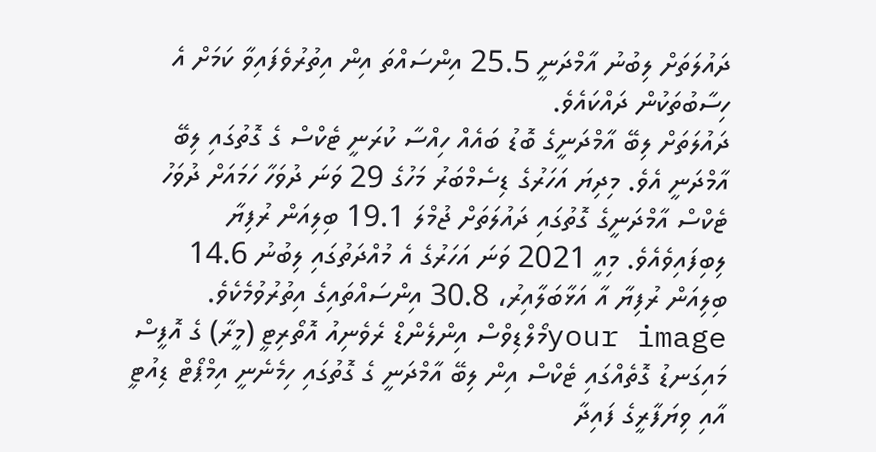ދައުލަތަށް ލިބުނު އާމްދަނީ 25.5 އިންސައްތަ އިން އިތުރުވެފައިވާ ކަމަށް އެ ހިސާބުތަކުން ދައްކައެވެ.
ދައުލަތަށް ލިބޭ އާމްދަނީގެ ބޮޑު ބައެއް ހިއްސާ ކުރަނީ ޓެކްސް ގެ ގޮތުގައި ލިބޭ އާމްދަނީ އެވެ. މިދިޔަ އަހަރުގެ ޑިސެމްބަރު މަހުގެ 29 ވަނަ ދުވަހާ ހަމައަށް ދުވަހު ޓެކްސް އާމްދަނީގެ ގޮތުގައި ދައުލަތަށް ޖުމްލަ 19.1 ބިލިއަން ރުފިޔާ ލިބިފައިވެއެވެ. މިއީ 2021 ވަނަ އަހަރުގެ އެ މުއްދަތުގައި ލިބުނު 14.6 ބިލިއަން ރުފިޔާ އާ އަޅާބަލާއިރު، 30.8 އިންސައްތައިގެ އިތުރުވުމެކެވެ.
your imageމޯލްޑިވްސް އިންލެންޑް ރެވެނިއު އޮތޯރިޓީ (މީރާ) ގެ އޮފީސް
މައިގަނޑު ގޮތެއްގައި ޓެކްސް އިން ލިބޭ އާމްދަނީ ގެ ގޮތުގައި ހިމެނެނީ އިމްޕޯޓް ޑިއުޓީ އާއި ވިޔަފާރީގެ ފައިދާ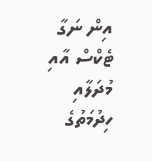އިން ނަގާ ޓެކްސް އާއި މުދަލާއި ހިދުމަތުގެ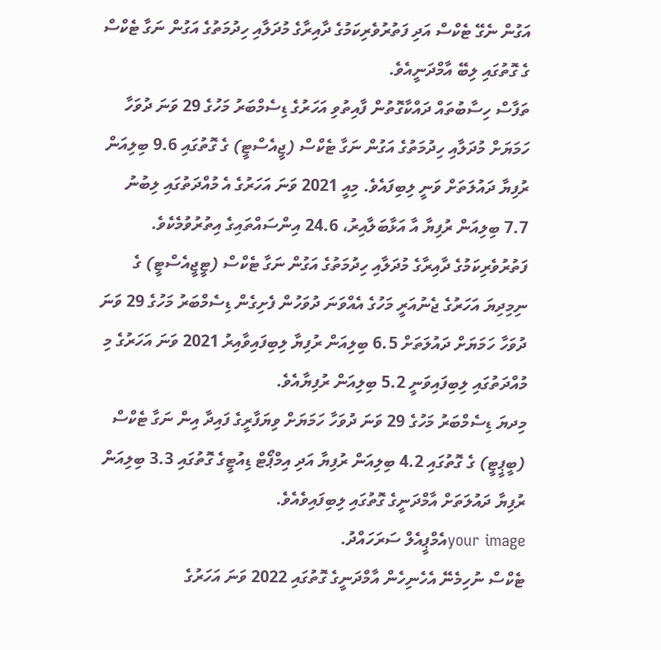އަގުން ނެގޭ ޓެކްސް އަދި ފަތުރުވެރިކަމުގެ ދާއިރާގެ މުދަލާއި ހިދުމަތުގެ އަގުން ނަގާ ޓެކްސް ގެ ގޮތުގައި ލިބޭ އާމްދަނީއެވެ.
ތަފާސް ހިސާބުތައް ދައްކާގޮތުން ފާއިތުވި އަހަރުގެ ޑިސެމްބަރު މަހުގެ 29 ވަނަ ދުވަހާ ހަމަޔަށް މުދަލާއި ހިދުމަތުގެ އަގުން ނަގާ ޓެކްސް (ޖީއެސްޓީ) ގެ ގޮތުގައި 9.6 ބިލިއަން ރުފިޔާ ދައުލަތަށް ވަނީ ލިބިފައެވެ. މިއީ 2021 ވަނަ އަހަރުގެ އެ މުއްދަތުގައި ލިބުނު 7.7 ބިލިއަން ރުފިޔާ އާ އަޅާބަލާއިރު، 24.6 އިންސައްތައިގެ އިތުރުވުމެކެވެ.
ފަތުރުވެރިކަމުގެ ދާއިރާގެ މުދަލާއި ހިދުމަތުގެ އަގުން ނަގާ ޓެކްސް (ޓީޖީއެސްޓީ) ގެ ނިމިދިޔަ އަހަރުގެ ޖެނުއަރީ މަހުގެ އެއްވަނަ ދުވަހުން ފެށިގެން ޑިސެމްބަރު މަހުގެ 29 ވަނަ ދުވަހާ ހަމަޔަށް ދައުލަތަށް 6.5 ބިލިއަން ރުފިޔާ ލިބިފައިވާއިރު 2021 ވަނަ އަހަރުގެ މި މުއްދަތުގައި ލިބިފައިވަނީ 5.2 ބިލިއަން ރުފިޔާއެވެ.
މިދޔަ ޑިސެމްބަރު މަހުގެ 29 ވަނަ ދުވަހާ ހަމަޔަށް ވިޔަފާރީގެ ފައިދާ އިން ނަގާ ޓެކްސް (ބީޕީޓީ) ގެ ގޮތުގައި 4.2 ބިލިއަން ރުފިޔާ އަދި އިމްޕޯޓް ޑިއުޓީގެ ގޮތުގައި 3.3 ބިލިއަން ރުފިޔާ ދައުލަތަށް އާމްދަނީގެ ގޮތުގައި ލިބިފައިވެއެވެ.
your imageއެމްޕީއެލް ސަރަހައްދު.
ޓެކްސް ނުހިމެނޭ އެހެނިހެން އާމްދަނީގެ ގޮތުގައި 2022 ވަނަ އަހަރުގެ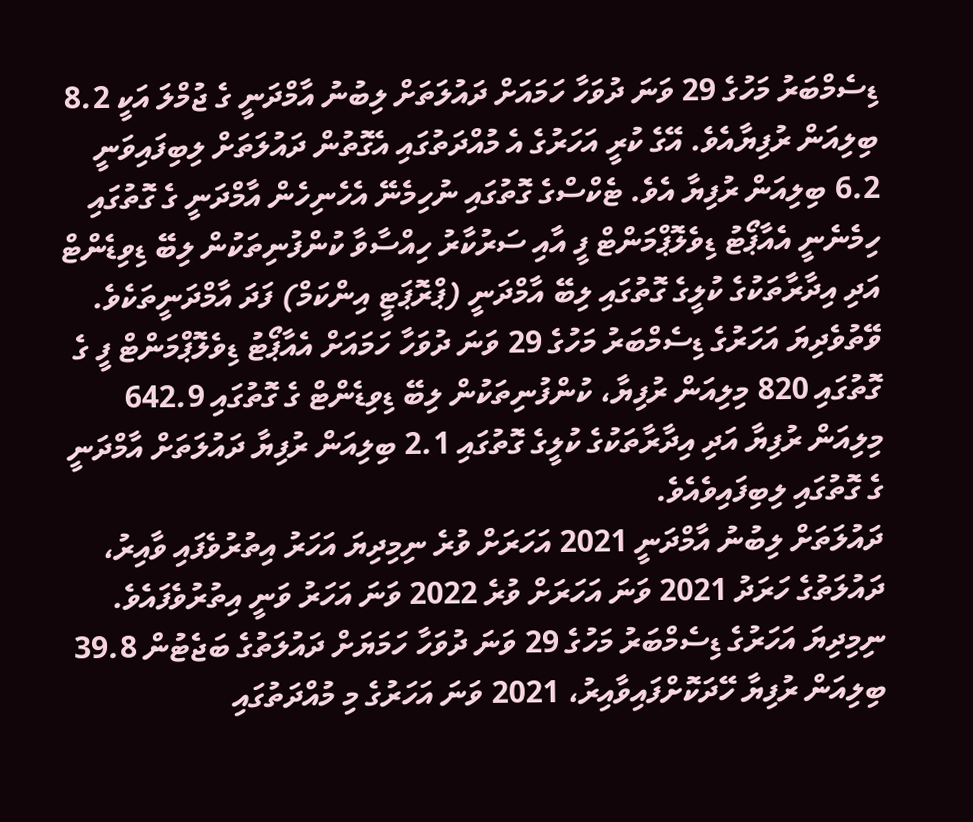ޑިސެމްބަރު މަހުގެ 29 ވަނަ ދުވަހާ ހަމައަށް ދައުލަތަށް ލިބުނު އާމްދަނީ ގެ ޖުމްލަ އަކީ 8.2 ބިލިއަން ރުފިޔާއެވެ. އޭގެ ކުރީ އަހަރުގެ އެ މުއްދަތުގައި އެގޮތުން ދައުލަތަށް ލިބިފައިވަނީ 6.2 ބިލިއަން ރުފިޔާ އެވެ. ޓެކްސްގެ ގޮތުގައި ނުހިމެނޭ އެހެނިހެން އާމްދަނީ ގެ ގޮތުގައި ހިމެނެނީ އެއާޕޯޓު ޑިވެލޮޕްމަންޓް ފީ އާއި ސަރުކާރު ހިއްސާވާ ކުންފުނިތަކުން ލިބޭ ޑިވިޑެންޓް އަދި އިދާރާތަކުގެ ކުލީގެ ގޮތުގައި ލިބޭ އާމްދަނީ (ޕްރޮޕަޓީ އިންކަމް) ފަދަ އާމްދަނީތަކެވެ.
ވޭތުވެދިޔަ އަހަރުގެ ޑިސެމްބަރު މަހުގެ 29 ވަނަ ދުވަހާ ހަމައަށް އެއާޕޯޓު ޑިވެލޮޕްމަންޓް ފީ ގެ ގޮތުގައި 820 މިލިއަން ރުފިޔާ، ކުންފުނިތަކުން ލިބޭ ޑިވިޑެންޓް ގެ ގޮތުގައި 642.9 މިލިއަން ރުފިޔާ އަދި އިދާރާތަކުގެ ކުލީގެ ގޮތުގައި 2.1 ބިލިއަން ރުފިޔާ ދައުލަތަށް އާމްދަނީ ގެ ގޮތުގައި ލިބިފައިވެއެވެ.
ދައުލަތަށް ލިބުނު އާމްދަނީ 2021 އަހަރަށް ވުރެ ނިމިދިޔަ އަހަރު އިތުރުވެފައި ވާއިރު، ދައުލަތުގެ ހަރަދު 2021 ވަނަ އަހަރަށް ވުރެ 2022 ވަނަ އަހަރު ވަނީ އިތުރުވެފައެވެ. ނިމިދިޔަ އަހަރުގެ ޑިސެމްބަރު މަހުގެ 29 ވަނަ ދުވަހާ ހަމަޔަށް ދައުލަތުގެ ބަޖެޓުން 39.8 ބިލިއަން ރުފިޔާ ހޭދަކޮށްފައިވާއިރު، 2021 ވަނަ އަހަރުގެ މި މުއްދަތުގައި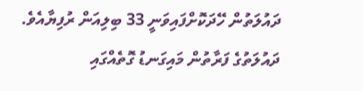ދައުލަތުން ހޭދަކޮށްފައިވަނީ 33 ބިލިއަން ރުފިޔާއެވެ.
ދައުލަތުގެ ފަރާތުން މައިގަނޑު ގޮތެއްގައި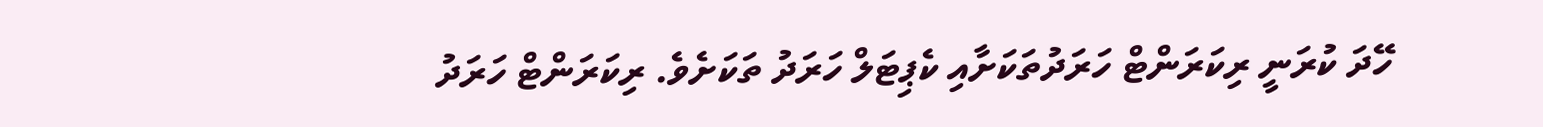ހޭދަ ކުރަނީ ރިކަރަންޓް ހަރަދުތަކަށާއި ކެޕިޓަލް ހަރަދު ތަކަށެވެ. ރިކަރަންޓް ހަރަދު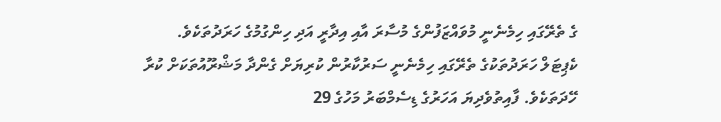ގެ ތެރޭގައި ހިމެނެނީ މުވައްޒަފުންގެ މުސާރަ އާއި އިދާރީ އަދި ހިންގުމުގެ ހަރަދުތަކެވެ. ކެޕިޓަލް ހަރަދުތަކުގެ ތެރޭގައި ހިމެނެނީ ސަރުކާރުން ކުރިޔަށް ގެންދާ މަޝްރޫއުތަކަށް ކުރާ ހޭދަތަކެވެ. ފާއިތުވެދިޔަ އަހަރުގެ ޑިސެމްބަރު މަހުގެ 29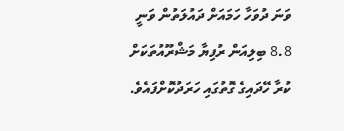ވަނަ ދުވަހާ ހަމައަށް ދައުލަތުން ވަނީ 8.8 ބިލިއަން ރުފިޔާ މަޝްރޫއުތަކަށް ކުރާ ހޭދައިގެ ގޮތުގައި ހަރަދުކޮށްފައެވެ.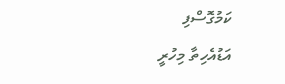ކަމުގޮސްފި
އަޑުއެހިތާ މިހުރީ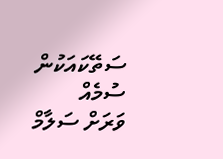ސަތޭކައަކުން ސުމެއް
ވަރަށް ސަލާމް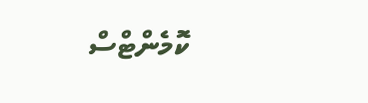ކޮމެންޓްސް